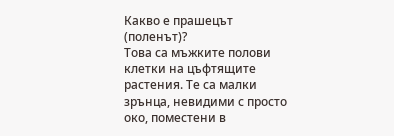Какво е прашецът (поленът)?
Това са мъжките полови клетки на цъфтящите растения. Те са малки зрънца, невидими с просто око, поместени в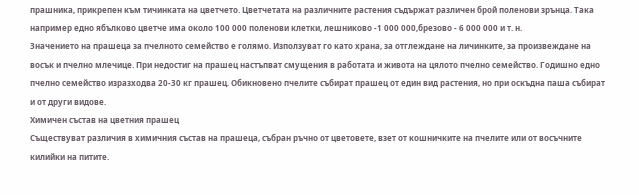прашника, прикрепен към тичинката на цветчето. Цветчетата на различните растения съдържат различен брой поленови зрънца. Така например едно ябълково цветче има около 100 000 поленови клетки, лешниково -1 000 000,брезово - 6 000 000 и т. н.
Значението на прашеца за пчелното семейство е голямо. Използуват го като храна, за отглеждане на личинките, за произвеждане на восък и пчелно млечице. При недостиг на прашец настъпват смущения в работата и живота на цялото пчелно семейство. Годишно едно пчелно семейство изразходва 20-30 кг прашец. Обикновено пчелите събират прашец от един вид растения, но при оскъдна паша събират и от други видове.
Химичен състав на цветния прашец
Съществуват различия в химичния състав на прашеца, събран ръчно от цветовете, взет от кошничките на пчелите или от восъчните килийки на питите.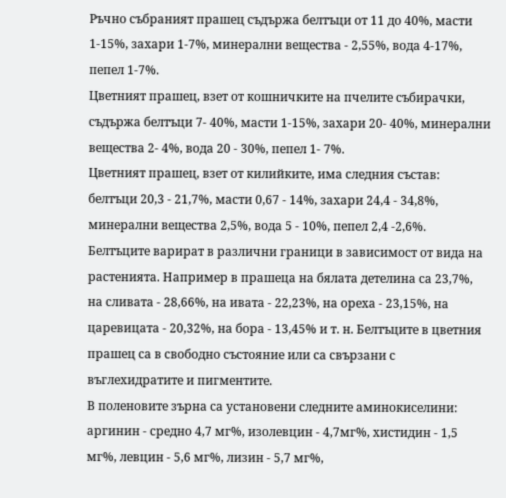Ръчно събраният прашец съдържа белтъци от 11 до 40%, масти 1-15%, захари 1-7%, минерални вещества - 2,55%, вода 4-17%, пепел 1-7%.
Цветният прашец, взет от кошничките на пчелите събирачки, съдържа белтъци 7- 40%, масти 1-15%, захари 20- 40%, минерални вещества 2- 4%, вода 20 - 30%, пепел 1- 7%.
Цветният прашец, взет от килийките, има следния състав: белтъци 20,3 - 21,7%, масти 0,67 - 14%, захари 24,4 - 34,8%, минерални вещества 2,5%, вода 5 - 10%, пепел 2,4 -2,6%.
Белтъците варират в различни граници в зависимост от вида на растенията. Например в прашеца на бялата детелина са 23,7%, на сливата - 28,66%, на ивата - 22,23%, на ореха - 23,15%, на царевицата - 20,32%, на бора - 13,45% и т. н. Белтъците в цветния прашец са в свободно състояние или са свързани с въглехидратите и пигментите.
В поленовите зърна са установени следните аминокиселини: аргинин - средно 4,7 мг%, изолевцин - 4,7мг%, хистидин - 1,5 мг%, левцин - 5,6 мг%, лизин - 5,7 мг%,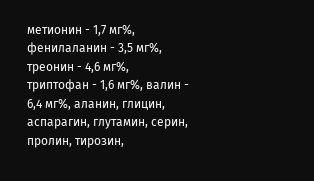метионин - 1,7 мг%, фенилаланин - 3,5 мг%, треонин - 4,6 мг%, триптофан - 1,6 мг%, валин - 6,4 мг%, аланин, глицин, аспарагин, глутамин, серин, пролин, тирозин,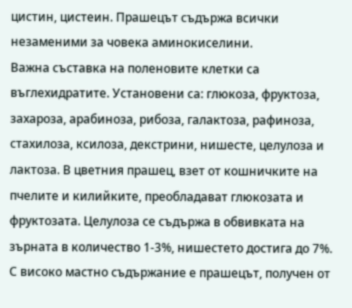цистин, цистеин. Прашецът съдържа всички незаменими за човека аминокиселини.
Важна съставка на поленовите клетки са въглехидратите. Установени са: глюкоза, фруктоза, захароза, арабиноза, рибоза, галактоза, рафиноза, стахилоза, ксилоза, декстрини, нишесте, целулоза и лактоза. В цветния прашец, взет от кошничките на пчелите и килийките, преобладават глюкозата и фруктозата. Целулоза се съдържа в обвивката на зърната в количество 1-3%, нишестето достига до 7%.
С високо мастно съдържание е прашецът, получен от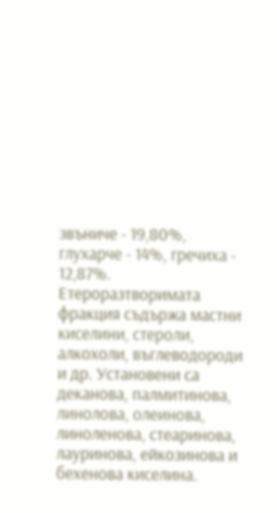звъниче - 19,80%, глухарче - 14%, гречиха - 12,87%. Етероразтворимата фракция съдържа мастни киселини, стероли, алкохоли, въглеводороди и др. Установени са деканова, палмитинова, линолова, олеинова, линоленова, стеаринова, лауринова, ейкозинова и бехенова киселина.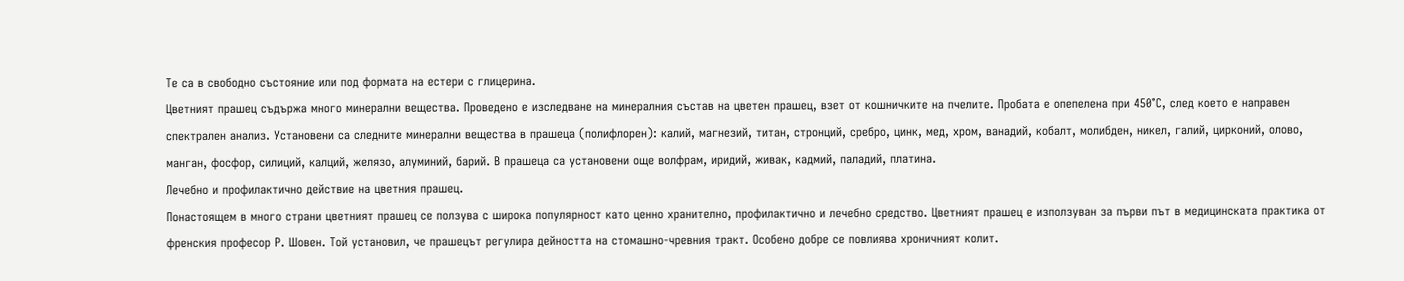Те са в свободно състояние или под формата на естери с глицерина.
Цветният прашец съдържа много минерални вещества. Проведено е изследване на минералния състав на цветен прашец, взет от кошничките на пчелите. Пробата е опепелена при 450°С, след което е направен спектрален анализ. Установени са следните минерални вещества в прашеца (полифлорен): калий, магнезий, титан, стронций, сребро, цинк, мед, хром, ванадий, кобалт, молибден, никел, галий, цирконий, олово, манган, фосфор, силиций, калций, желязо, алуминий, барий. В прашеца са установени още волфрам, иридий, живак, кадмий, паладий, платина.
Лечебно и профилактично действие на цветния прашец.
Понастоящем в много страни цветният прашец се ползува с широка популярност като ценно хранително, профилактично и лечебно средство. Цветният прашец е използуван за първи път в медицинската практика от френския професор Р. Шовен. Той установил, че прашецът регулира дейността на стомашно-чревния тракт. Особено добре се повлиява хроничният колит.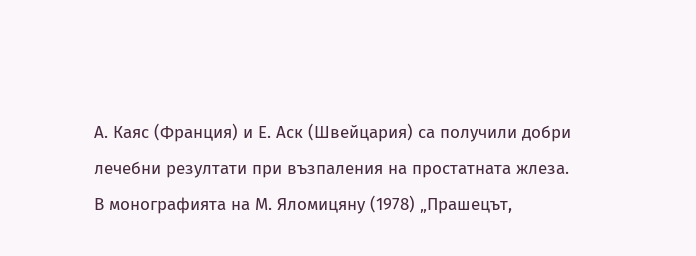А. Каяс (Франция) и Е. Аск (Швейцария) са получили добри лечебни резултати при възпаления на простатната жлеза.
В монографията на М. Яломицяну (1978) „Прашецът,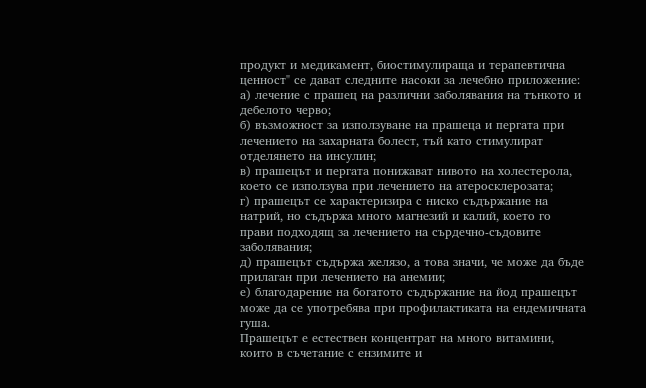продукт и медикамент, биостимулираща и терапевтична ценност" се дават следните насоки за лечебно приложение:
а) лечение с прашец на различни заболявания на тънкото и дебелото черво;
б) възможност за използуване на прашеца и пергата при лечението на захарната болест, тъй като стимулират отделянето на инсулин;
в) прашецът и пергата понижават нивото на холестерола, което се използува при лечението на атеросклерозата;
г) прашецът се характеризира с ниско съдържание на натрий, но съдържа много магнезий и калий, което го прави подходящ за лечението на сърдечно-съдовите заболявания;
д) прашецът съдържа желязо, а това значи, че може да бъде прилаган при лечението на анемии;
е) благодарение на богатото съдържание на йод прашецът може да се употребява при профилактиката на ендемичната гуша.
Прашецът е естествен концентрат на много витамини, които в съчетание с ензимите и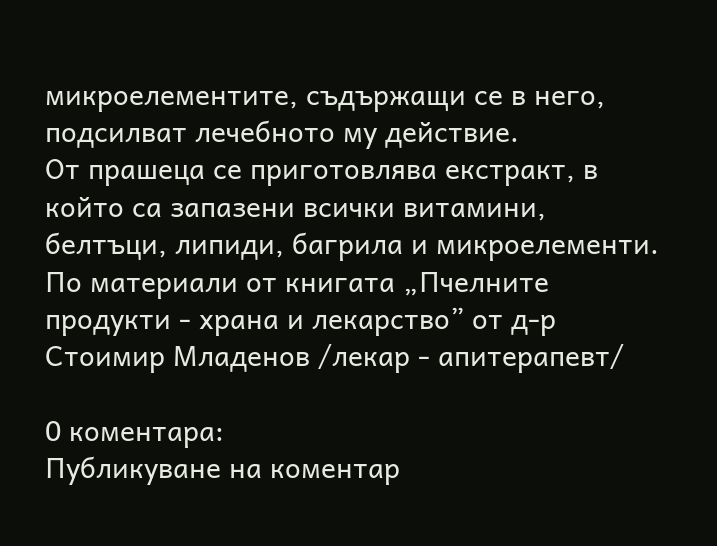микроелементите, съдържащи се в него, подсилват лечебното му действие.
От прашеца се приготовлява екстракт, в който са запазени всички витамини, белтъци, липиди, багрила и микроелементи.
По материали от книгата „Пчелните продукти - храна и лекарство” от д-р Стоимир Младенов /лекар - апитерапевт/

0 коментара:
Публикуване на коментар